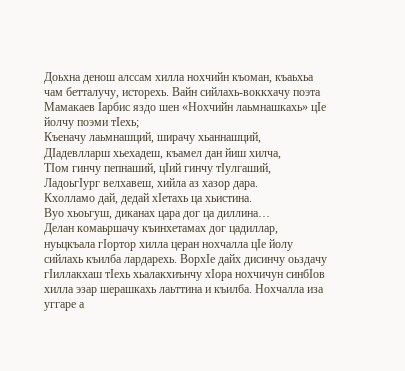Доьхна денош алссам хилла нохчийн къоман, къаьхьа чам бетталучу, исторехь. Вайн сийлахь-воккхачу поэта Мамакаев Iарбис яздо шен «Нохчийн лаьмнашкахь» цIе йолчу поэми тIехь;
Къеначу лаьмнашций, ширачу хьаннашций,
ДIадевлларш хьехадеш, къамел дан йиш хилча,
ТIом гинчу пепнаший, цIий гинчу тIулгаший,
ЛадоьгIург велхавеш, хийла аз хазор дара.
Кхолламо дай, дедай хIетахь ца хьистина.
Вуо хьоьгуш, диканах цара дог ца диллина…
Делан комаьршачу къинхетамах дог цадиллар, нуьцкъала гIортор хилла церан нохчалла цIе йолу сийлахь къилба лардарехь. ВорхIе дайх дисинчу оьздачу гIиллакхаш тIехь хьалакхиънчу хIора нохчичун синбIов хилла эзар шерашкахь лаьттина и къилба. Нохчалла иза уггаре а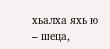хьалха яхь ю – шеца,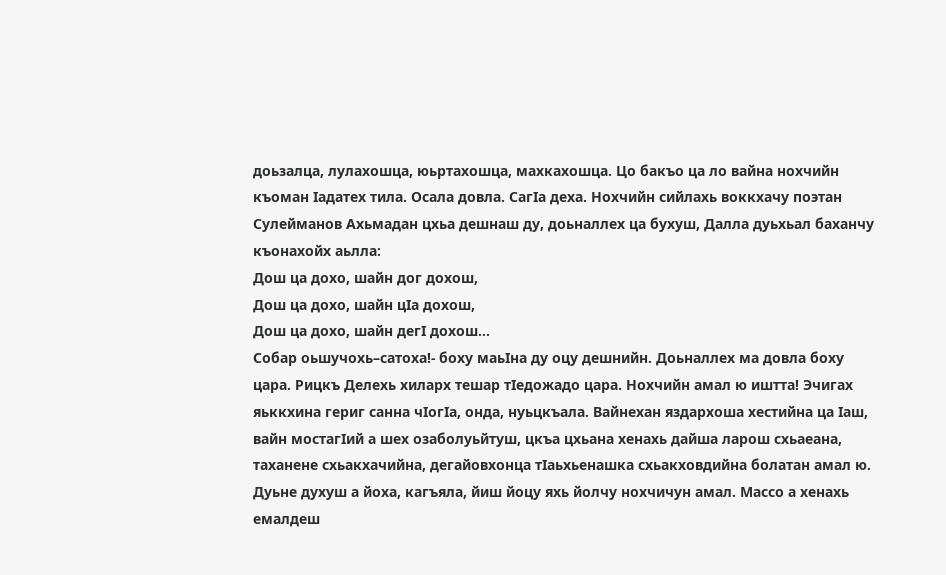доьзалца, лулахошца, юьртахошца, махкахошца. Цо бакъо ца ло вайна нохчийн къоман Iадатех тила. Осала довла. СагIа деха. Нохчийн сийлахь воккхачу поэтан Сулейманов Ахьмадан цхьа дешнаш ду, доьналлех ца бухуш, Далла дуьхьал баханчу къонахойх аьлла:
Дош ца дохо, шайн дог дохош,
Дош ца дохо, шайн цIа дохош,
Дош ца дохо, шайн дегI дохош…
Собар оьшучохь–сатоха!- боху маьIна ду оцу дешнийн. Доьналлех ма довла боху цара. Рицкъ Делехь хиларх тешар тIедожадо цара. Нохчийн амал ю иштта! Эчигах яьккхина гериг санна чIогIа, онда, нуьцкъала. Вайнехан яздархоша хестийна ца Iаш, вайн мостагIий а шех озаболуьйтуш, цкъа цхьана хенахь дайша ларош схьаеана, таханене схьакхачийна, дегайовхонца тIаьхьенашка схьакховдийна болатан амал ю. Дуьне духуш а йоха, кагъяла, йиш йоцу яхь йолчу нохчичун амал. Массо а хенахь емалдеш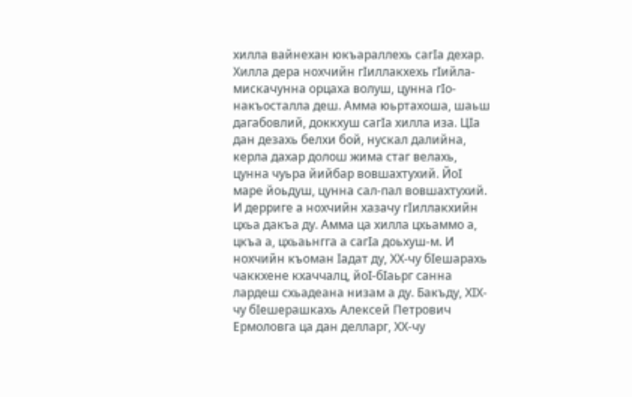хилла вайнехан юкъараллехь сагIа дехар. Хилла дера нохчийн гIиллакхехь гIийла-мискачунна орцаха волуш, цунна гIо-накъосталла деш. Амма юьртахоша, шаьш дагабовлий, доккхуш сагIа хилла иза. ЦIа дан дезахь белхи бой, нускал далийна, керла дахар долош жима стаг велахь, цунна чуьра йийбар вовшахтухий. ЙоI маре йоьдуш, цунна сал-пал вовшахтухий. И дерриге а нохчийн хазачу гIиллакхийн цхьа дакъа ду. Амма ца хилла цхьаммо а, цкъа а, цхьаьнгга а сагIа доьхуш-м. И нохчийн къоман Iадат ду, ХХ-чу бIешарахь чаккхене кхаччалц, йоI-бIаьрг санна лардеш схьадеана низам а ду. Бакъду, ХIХ-чу бIешерашкахь Алексей Петрович Ермоловга ца дан делларг, ХХ-чу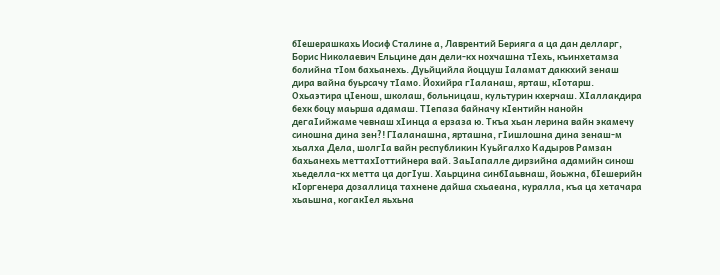бIешерашкахь Иосиф Сталине а, Лаврентий Берияга а ца дан делларг, Борис Николаевич Ельцине дан дели-кх нохчашна тIехь, къинхетамза болийна тIом бахьанехь. Дуьйцийла йоццуш Iаламат даккхий зенаш дира вайна буьрсачу тIамо. Йохийра гIаланаш, ярташ, кIотарш. Охьаэтира цIенош, школаш, больницаш, культурин кхерчаш. ХIаллакдира бехк боцу маьрша адамаш. ТIепаза байначу кIентийн нанойн дегаIийжаме чевнаш хIинца а ерзаза ю. Ткъа хьан лерина вайн экамечу синошна дина зен?! ГIаланашна, ярташна, гIишлошна дина зенаш-м хьалха Дела, шолгIа вайн республикин Куьйгалхо Кадыров Рамзан бахьанехь меттахIоттийнера вай. ЗаьIапалле дирзийна адамийн синош хьеделла-кх метта ца догIуш. Хаьрцина синбIаьвнаш, йоьжна, бIешерийн кIоргенера дозаллица тахнене дайша схьаеана, куралла, къа ца хетачара хьаьшна, когакIел яьхьна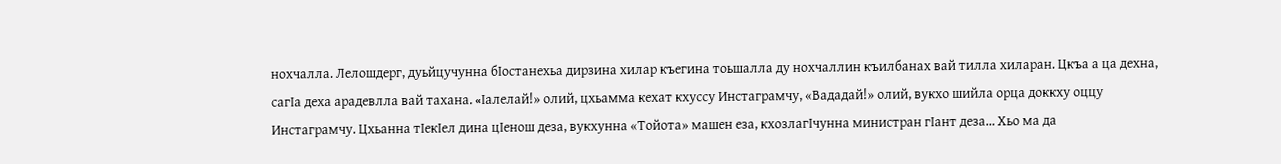нохчалла. Лелошдерг, дуьйцучунна бIостанехьа дирзина хилар къегина тоьшалла ду нохчаллин къилбанах вай тилла хиларан. Цкъа а ца дехна, сагIа деха арадевлла вай тахана. «Iалелай!» олий, цхьамма кехат кхуссу Инстаграмчу, «Вададай!» олий, вукхо шийла орца доккху оццу Инстаграмчу. Цхьанна тIекIел дина цIенош деза, вукхунна «Тойота» машен еза, кхозлагIчунна министран гIант деза… Хьо ма да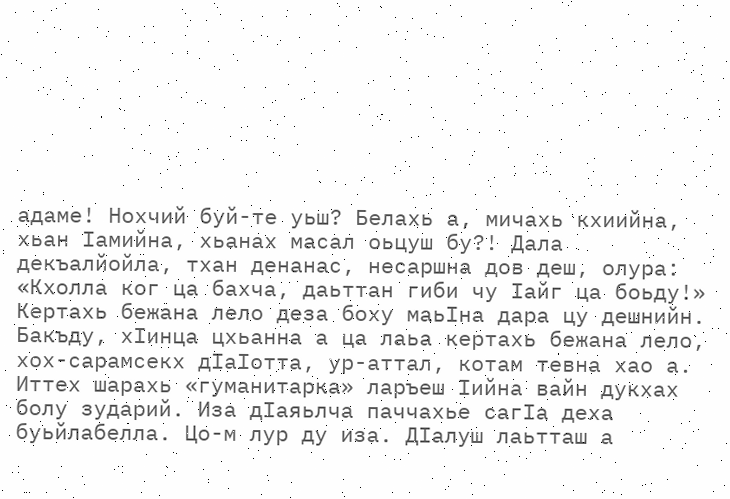адаме! Нохчий буй-те уьш? Белахь а, мичахь кхиийна, хьан Iамийна, хьанах масал оьцуш бу?! Дала декъалйойла, тхан денанас, несаршна дов деш, олура: «Кхолла ког ца бахча, даьттан гиби чу Iайг ца боьду!» Кертахь бежана лело деза боху маьIна дара цу дешнийн. Бакъду, хIинца цхьанна а ца лаьа кертахь бежана лело, хох-сарамсекх дIаIотта, ур-аттал, котам тевна хао а. Иттех шарахь «гуманитарка» ларъеш Iийна вайн дукхах болу зударий. Иза дIаяьлча паччахье сагIа деха буьйлабелла. Цо-м лур ду иза. ДIалуш лаьтташ а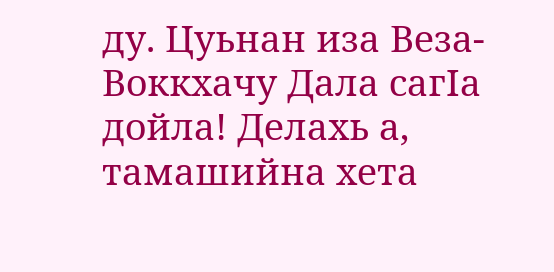ду. Цуьнан иза Веза-Воккхачу Дала сагIа дойла! Делахь а, тамашийна хета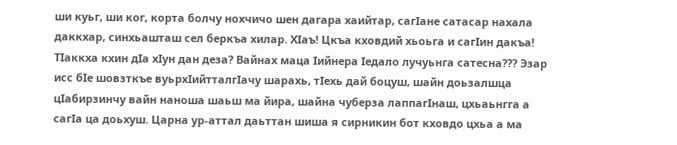ши куьг, ши ког, корта болчу нохчичо шен дагара хаийтар, сагIане сатасар нахала даккхар, синхьашташ сел беркъа хилар. ХIаъ! Цкъа кховдий хьоьга и сагIин дакъа! ТIаккха кхин дIа хIун дан деза? Вайнах маца Iийнера Iедало лучуьнга сатесна??? Эзар исс бIе шовзткъе вуьрхIийтталгIачу шарахь, тIехь дай боцуш, шайн доьзалшца цIабирзинчу вайн наноша шаьш ма йира, шайна чуберза лаппагIнаш, цхьаьнгга а сагIа ца доьхуш. Царна ур-аттал даьттан шиша я сирникин бот кховдо цхьа а ма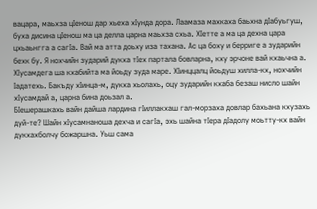вацара, маьхза цIенош дар хьеха хIунда дора. Лаамаза махкаха баьхна дIабуьгуш, буха дисина цIенош ма ца делла царна маьхза схьа. ХIетте а ма ца дехна цара цхьаьнгга а сагIа. Вай ма атта доьху иза тахана. Ас ца боху и берриге а зударийн бехк бу. Я нохчийн зударий дукха тIех партала бовларна, кху эрчоне вай кхаьчна а. ХIусамдега ша кхабийта ма йоьду зуда маре. ХIинццалц йоьдуш хилла-кх, нохчийн Iадатехь. Бакъду хIинца-м, дукха хьолахь, оцу зударийн кхаба безаш нисло шайн хIусамдай а, царна бина доьзал а.
БIешерашкахь вайн дайша лардина гIиллакхаш гал-морзаха довлар бахьана кхузахь дуй-те? Шайн хIусамнаноша дехча и сагIа, эхь шайна тIера дIадолу моьтту-кх вайн дукхахболчу божаршна. Уьш сама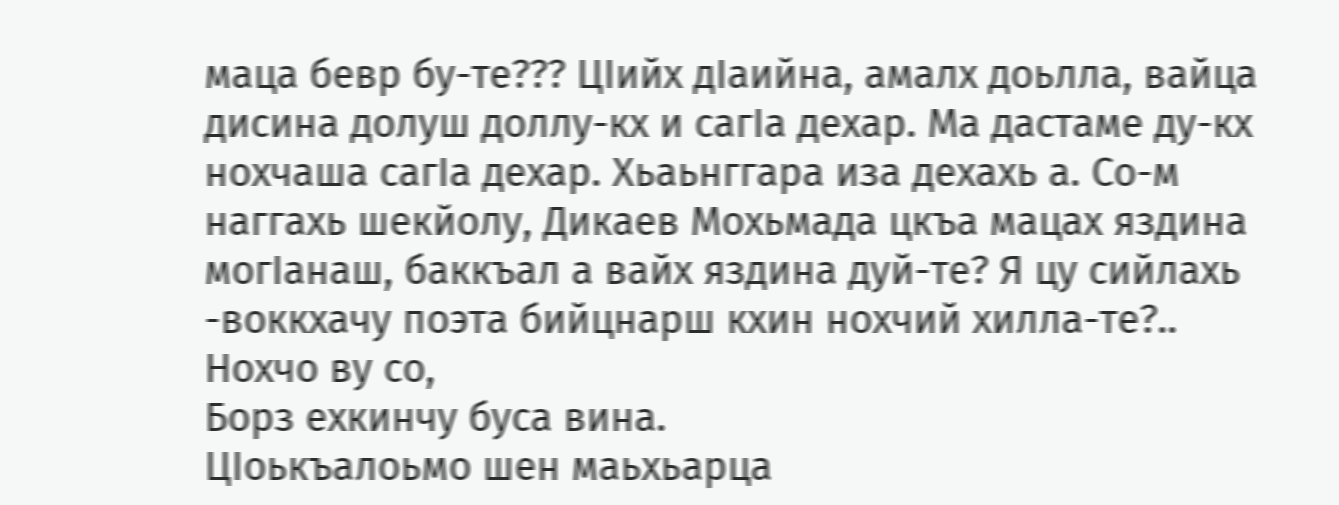маца бевр бу-те??? ЦIийх дIаийна, амалх доьлла, вайца дисина долуш доллу-кх и сагIа дехар. Ма дастаме ду-кх нохчаша сагIа дехар. Хьаьнггара иза дехахь а. Со-м наггахь шекйолу, Дикаев Мохьмада цкъа мацах яздина могIанаш, баккъал а вайх яздина дуй-те? Я цу сийлахь -воккхачу поэта бийцнарш кхин нохчий хилла-те?..
Нохчо ву со,
Борз ехкинчу буса вина.
ЦIоькъалоьмо шен маьхьарца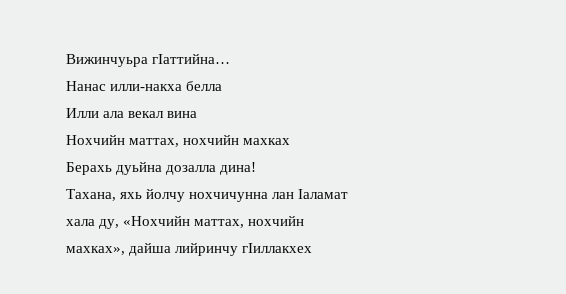Вижинчуьра гIаттийна…
Нанас илли-накха белла
Илли ала векал вина
Нохчийн маттах, нохчийн махках
Берахь дуьйна дозалла дина!
Тахана, яхь йолчу нохчичунна лан Iаламат хала ду, «Нохчийн маттах, нохчийн махках», дайша лийринчу гIиллакхех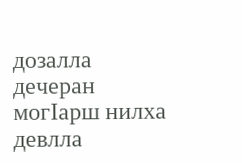дозалла дечеран могIарш нилха девлла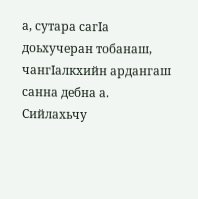а, сутара сагIа доьхучеран тобанаш, чангIалкхийн ардангаш санна дебна а. Сийлахьчу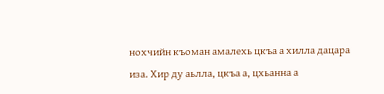нохчийн къоман амалехь цкъа а хилла дацара иза. Хир ду аьлла, цкъа а, цхьанна а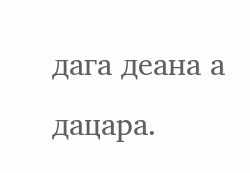дага деана а дацара.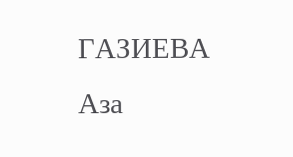ГАЗИЕВА Аза